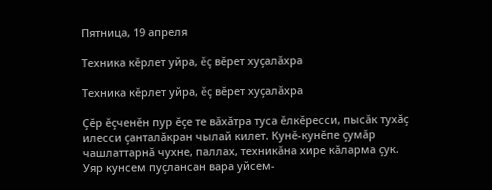Пятница, 19 апреля

Техника кĕрлет уйра, ĕç вĕрет хуçалăхра

Техника кĕрлет уйра, ĕç вĕрет хуçалăхра

Çĕр ĕçченĕн пур ĕçе те вăхăтра туса ĕлкĕресси, пысăк тухăç илесси çанталăкран чылай килет. Кунĕ-кунĕпе çумăр чашлаттарнă чухне, паллах, техникăна хире кăларма çук. Уяр кунсем пуçлансан вара уйсем-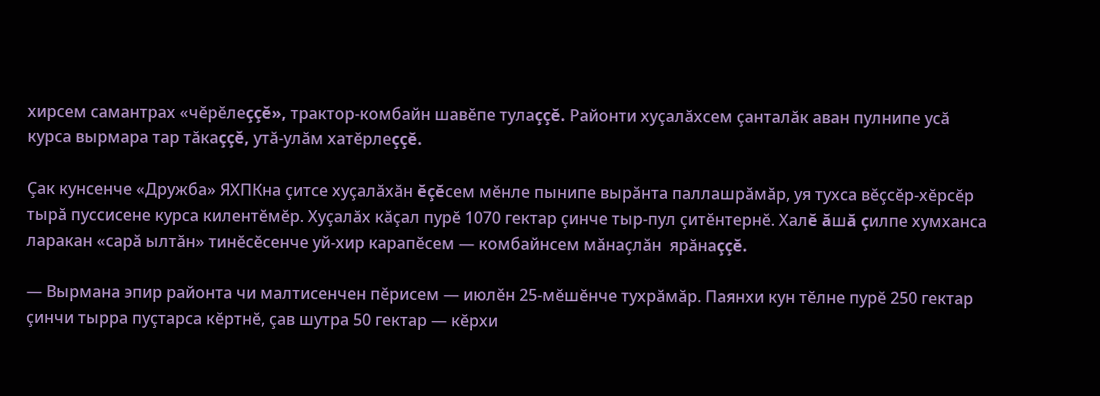хирсем самантрах «чĕрĕлеççĕ», трактор-комбайн шавĕпе тулаççĕ. Районти хуçалăхсем çанталăк аван пулнипе усă курса вырмара тар тăкаççĕ, утă-улăм хатĕрлеççĕ.

Çак кунсенче «Дружба» ЯХПКна çитсе хуçалăхăн ĕçĕсем мĕнле пынипе вырăнта паллашрăмăр, уя тухса вĕçсĕр-хĕрсĕр тырă пуссисене курса килентĕмĕр. Хуçалăх кăçал пурĕ 1070 гектар çинче тыр-пул çитĕнтернĕ. Халĕ ăшă çилпе хумханса ларакан «сарă ылтăн» тинĕсĕсенче уй-хир карапĕсем — комбайнсем мăнаçлăн  ярăнаççĕ.

— Вырмана эпир районта чи малтисенчен пĕрисем — июлĕн 25-мĕшĕнче тухрăмăр. Паянхи кун тĕлне пурĕ 250 гектар çинчи тырра пуçтарса кĕртнĕ, çав шутра 50 гектар — кĕрхи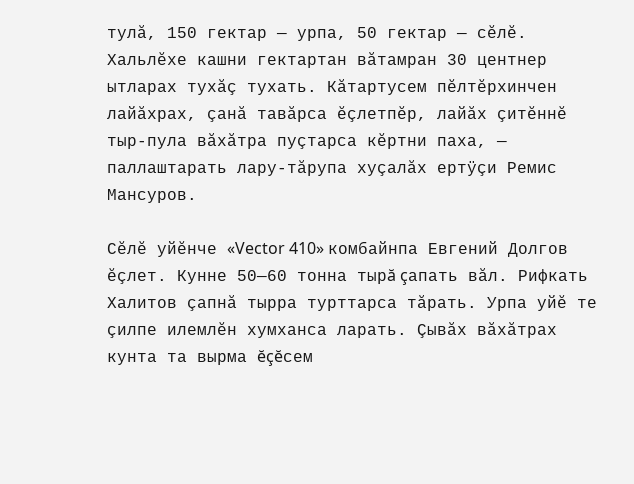тулă, 150 гектар — урпа, 50 гектар — сĕлĕ. Хальлĕхе кашни гектартан вăтамран 30 центнер ытларах тухăç тухать. Кăтартусем пĕлтĕрхинчен лайăхрах, çанă тавăрса ĕçлетпĕр, лайăх çитĕннĕ тыр-пула вăхăтра пуçтарса кĕртни паха, — паллаштарать лару-тăрупа хуçалăх ертÿçи Ремис Мансуров.

Сĕлĕ уйĕнче «Vector 410» комбайнпа Евгений Долгов ĕçлет. Кунне 50—60 тонна тырă çапать вăл. Рифкать Халитов çапнă тырра турттарса тăрать. Урпа уйĕ те çилпе илемлĕн хумханса ларать. Çывăх вăхăтрах кунта та вырма ĕçĕсем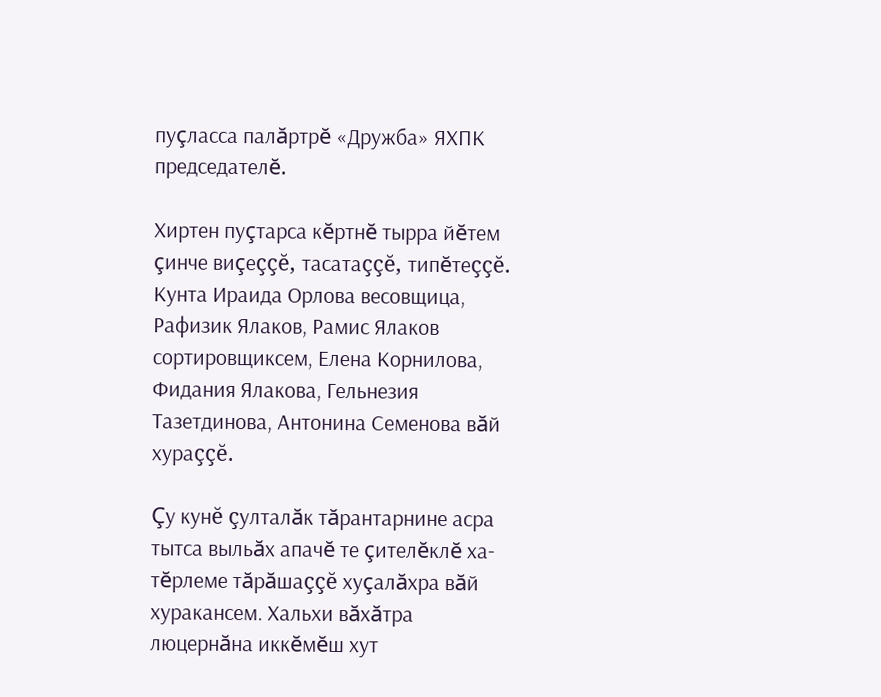пуçласса палăртрĕ «Дружба» ЯХПК председателĕ.

Хиртен пуçтарса кĕртнĕ тырра йĕтем çинче виçеççĕ, тасатаççĕ, типĕтеççĕ. Кунта Ираида Орлова весовщица, Рафизик Ялаков, Рамис Ялаков сортировщиксем, Елена Корнилова, Фидания Ялакова, Гельнезия Тазетдинова, Антонина Семенова вăй хураççĕ.

Çу кунĕ çулталăк тăрантарнине асра тытса выльăх апачĕ те çителĕклĕ ха-тĕрлеме тăрăшаççĕ хуçалăхра вăй хуракансем. Хальхи вăхăтра люцернăна иккĕмĕш хут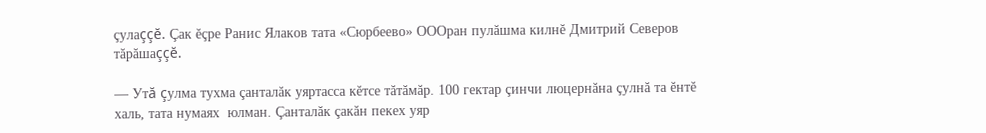çулаççĕ. Çак ĕçре Ранис Ялаков тата «Сюрбеево» ОООран пулăшма килнĕ Дмитрий Северов тăрăшаççĕ.

— Утă çулма тухма çанталăк уяртасса кĕтсе тăтăмăр. 100 гектар çинчи люцернăна çулнă та ĕнтĕ халь, тата нумаях  юлман. Çанталăк çакăн пекех уяр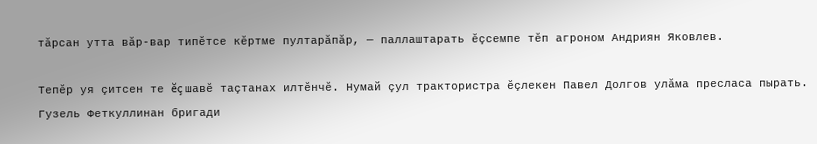тăрсан утта вăр-вар типĕтсе кĕртме пултарăпăр, — паллаштарать ĕçсемпе тĕп агроном Андриян Яковлев.

Тепĕр уя çитсен те ĕç шавĕ таçтанах илтĕнчĕ. Нумай çул трактористра ĕçлекен Павел Долгов улăма пресласа пырать. Гузель Феткуллинан бригади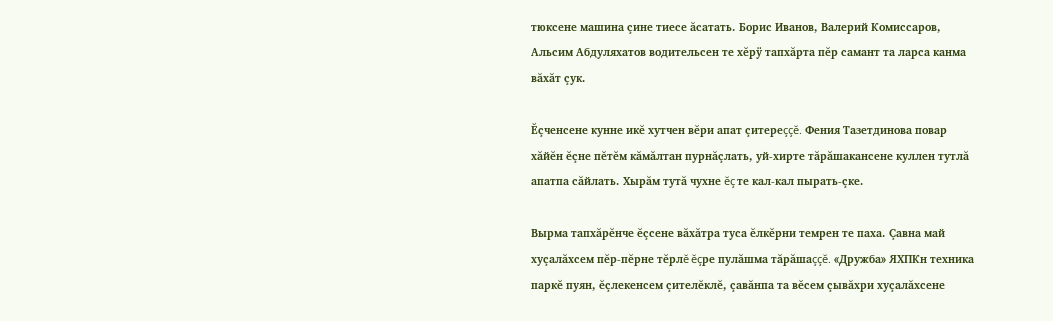тюксене машина çине тиесе ăсатать. Борис Иванов, Валерий Комиссаров, Альсим Абдуляхатов водительсен те хĕрÿ тапхăрта пĕр самант та ларса канма вăхăт çук.

Ĕçченсене кунне икĕ хутчен вĕри апат çитереççĕ. Фения Тазетдинова повар хăйĕн ĕçне пĕтĕм кăмăлтан пурнăçлать, уй-хирте тăрăшакансене куллен тутлă апатпа сăйлать. Хырăм тутă чухне ĕç те кал-кал пырать-çке.

Вырма тапхăрĕнче ĕçсене вăхăтра туса ĕлкĕрни темрен те паха. Çавна май хуçалăхсем пĕр-пĕрне тĕрлĕ ĕçре пулăшма тăрăшаççĕ. «Дружба» ЯХПКн техника паркĕ пуян, ĕçлекенсем çителĕклĕ, çавăнпа та вĕсем çывăхри хуçалăхсене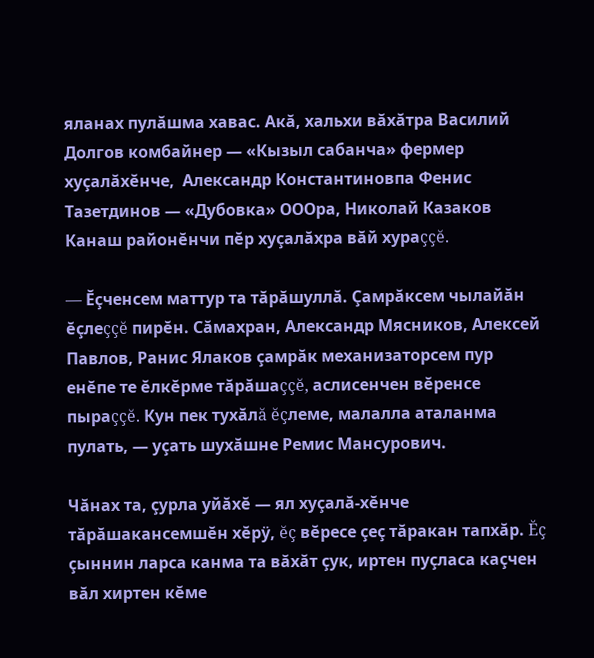яланах пулăшма хавас. Акă, хальхи вăхăтра Василий Долгов комбайнер — «Кызыл сабанча» фермер хуçалăхĕнче,  Александр Константиновпа Фенис Тазетдинов — «Дубовка» ОООра, Николай Казаков Канаш районĕнчи пĕр хуçалăхра вăй хураççĕ.

— Ĕçченсем маттур та тăрăшуллă. Çамрăксем чылайăн ĕçлеççĕ пирĕн. Сăмахран, Александр Мясников, Алексей Павлов, Ранис Ялаков çамрăк механизаторсем пур енĕпе те ĕлкĕрме тăрăшаççĕ, аслисенчен вĕренсе пыраççĕ. Кун пек тухăлă ĕçлеме, малалла аталанма пулать, — уçать шухăшне Ремис Мансурович.

Чăнах та, çурла уйăхĕ — ял хуçалă-хĕнче тăрăшакансемшĕн хĕрÿ, ĕç вĕресе çеç тăракан тапхăр. Ĕç çыннин ларса канма та вăхăт çук, иртен пуçласа каçчен вăл хиртен кĕме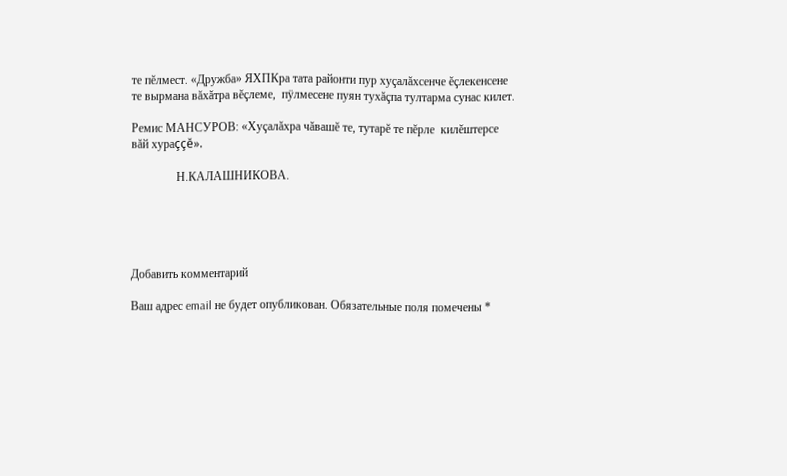те пĕлмест. «Дружба» ЯХПКра тата районти пур хуçалăхсенче ĕçлекенсене те вырмана вăхăтра вĕçлеме,  пÿлмесене пуян тухăçпа тултарма сунас килет.

Ремис МАНСУРОВ: «Хуçалăхра чăвашĕ те, тутарĕ те пĕрле  килĕштерсе вăй хураççĕ».

               Н.КАЛАШНИКОВА.





Добавить комментарий

Ваш адрес email не будет опубликован. Обязательные поля помечены *